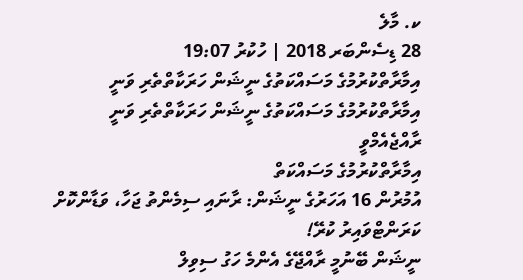ކ. މާލެ
28 ޑިސެންބަރ 2018 | ހުކުރު 19:07
އިމާރާތްކުރުމުގެ މަސައްކަތުގެ ނީޝަން ހަރަކާތްތެރި ވަނީ
އިމާރާތްކުރުމުގެ މަސައްކަތުގެ ނީޝަން ހަރަކާތްތެރި ވަނީ
ރާއްޖެއެމްވީ
އިމާރާތްކުރުމުގެ މަސައްކަތް
އުމުރުން 16 އަހަރުގެ ނީޝަން: ރާނައި ސިމެންތު ޖަހާ، ވަޑާންކޮށް ކަރަންޓްވައިރު ކުރޭ!
ނީޝަން ބޭނުމީ ރާއްޖޭގެ އެންމެ ހަގު ސިވިލް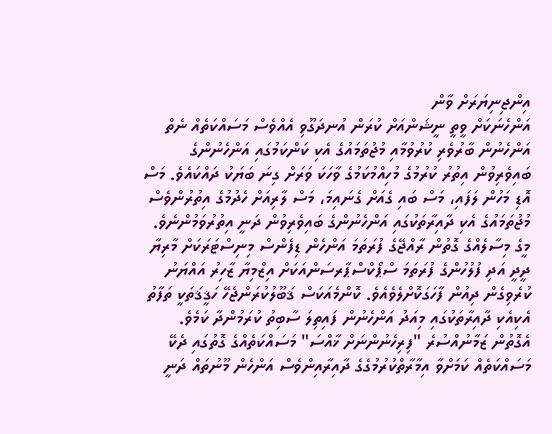އިންޖިނިޔަރަށް ވާން
އަންހެނަކަށް ވީތީ ނީޝަންއަށް ކުރަން އުނދަގޫވި އެއްވެސް މަސައްކަތެއް ނެތް
އަންހެނުން ބާރުވެރި ކުރުވުމާއި މުޖުތަމައުގެ އެކި ކަންކަމުގައި އަންހެނުންގެ ބައިވެރިވުން އިތުރު ކުރުމުގެ މުހިއްމުކަމުގެ ވާހަކަ ވަރަށް ގިނަ ބަޔަކު ދައްކައެވެ. މަސް އޮޑި މަހުން ލަފައި، މަސް ބައި ގެއަށް ގެނައިމަ، މަސް ލާރިއަށް ހެދުމުގެ އިތުރުންވެސް މުޖުތަމައުގެ އެކި ދާއިރާތަކުގައި އަންހެނުންގެ ބައިވެރިވުން ދަނީ އިތުރުވަމުންނެވެ. މީގެ މިސާލެއްގެ ގޮތުން ރާއްޖޭގެ ފުރަތަމަ އަންހެން ޑިފެންސް މިނިސްޓަރަކަށް މާރިޔާ ދީދީ އަދި ފުލުހުންގެ ފުރަތަމަ ސްޕޯކްސްޕާރސަންއަކަށް އިޒްމިޔާ ޒާހިރު އައްޔަނު ކުރެވިގެން ދިއުން ފާހަގަކޮށްލެވެއެވެ. ކޮންމެއަކަސް ޤަބޫލުކުރަންޖެހޭ ހަޤީޤަތަކީ ތަފާތު އެކިއެކި ދާއިރާތަކުގައި މިއަދު އަންހެނުން ފައިތިލަ ސާބިތު ކުރަމުންދާ ކަމެވެ. އެގޮތުން ޒަމާނުއްސުރެ "ފިރިހެނުންނަށް ޚާއްސަ" މަސައްކަތެއްގެ ގޮތުގައި ދެކޭ މަސައްކަތެއް ކަމަށްވާ އިމާރާތްކުރުމުގެގެ ދާއިރާއިންވެސް އަންހެން މޫނުތައް ދަނީ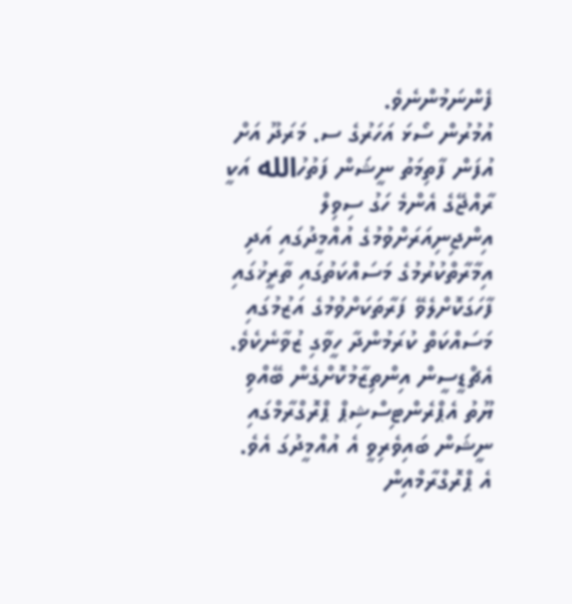ފެންނަމުންނެވެ.
އުމުރުން ސޯޅަ އަހަރުގެ ސ. މަރަދޫ އަށް އުފަން ފާތިމަތު ނީޝަން ފަތުހުالله އަކީ ރާއްޖޭގެ އެންމެ ހަގު ސިވިލް އިންޖިނިއަރަށްވުމުގެ އުއްމީދުގައި އަދި އިމާރާތްކުރުމުގެ މަސައްކަތުގައި ތާރީޚުގައި ފާހަގަކޮށްލެވޭ ފަރާތަކަށްވުމުގެ އަޒުމުގައި މަސައްކަތް ކުރަމުންދާ ހީވާގި ޒުވާނެކެވެ. އެޗްޑީސީން އިންތިޒާމުކޮށްގެން ބޭއްވި ޔޫތު އެޕްރެންޓިސްޝިޕް ޕްރޮގްރާމްގައި ނީޝަން ބައިވެރިވީ އެ އުއްމީދުގަ އެވެ. އެ ޕްރޮގްރާމްއިން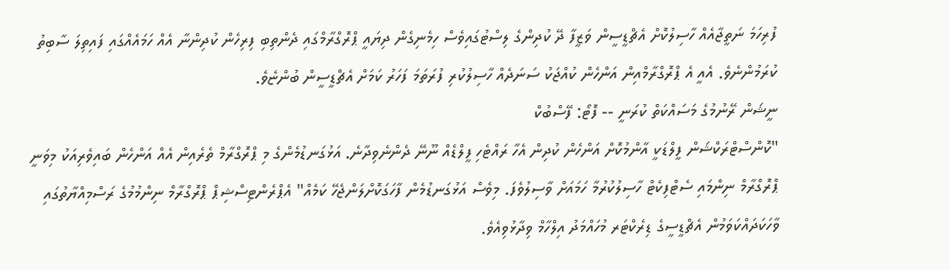ފުރިހަމަ ނަތީޖާއެއް ހާސިލުކޮށް އެޗްޑީސީން ވަޒީފާ ދޭ ކުދިންގެ ލިސްޓުގައިވެސް ހިމެނިގެން ދިޔައީ ޕްރޮގްރާމްގައި ދެންތިބި ފިރިހެން ކުދިންނާ އެއް ހަމައެއްގައި ފައިތިލަ ސާބިތު ކުރަމުންނެވެ. އެއީ އެ ޕްރޮގްރާމްއިން އަންހެން ކުއްޖަކު ސަނަދެއް ހާސިލުކުރި ފުރަތަމަ ފަހަރު ކަމަށް އެޗްޑީސީން ބުންޏެވެ.
ނީޝަން ރޭނުމުގެ މަސައްކަތް ކުރަނީ -- ފޮޓޯ: ފޭސްބުކް
"ކޮންސްޓްރަކްޝަން ފީލްޑަކީ އާންމުކޮށް އަންހެން ކުދިން އެހާ ރައްޓެހި ފީލްޑެއް ނޫނޭ ދެންނެވިދާނެ. އަޅުގަނޑުމެންގެ މި ޕްރޮގްރާމް ތެރެއިން އެއް އަންހެން ބައިވެރިއަކު މިވަނީ ޕްރޮގްރާމް ނިންމައި ސެޓްފިކެޓް ހާސިލުކުރުމާ ހަމައަށް ވާސިލުވެފަ. މިވެސް އަޅުގަނޑުމެން ފާހަގަކޮށްލަންޖެހޭ ކަމެއް" އެޕްރެންޓިސްޝިޕް ޕްރޮގްރާމް ނިންމުމުގެ ރަސްމިއްޔާތުގައި ވާހަކަދައްކަވަމުން އެޗްޑީސީގެ ޑިރެކްޓަރ މުހައްމަދު އިލްހާމް ވިދާޅުވިއެވެ.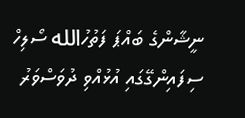ނީޝާންގެ ބައްޕަ ފަތުހުالله ސޯލިހް ސިފައިންގޭގައި އުޅުއްވި ދުވަސްވަރު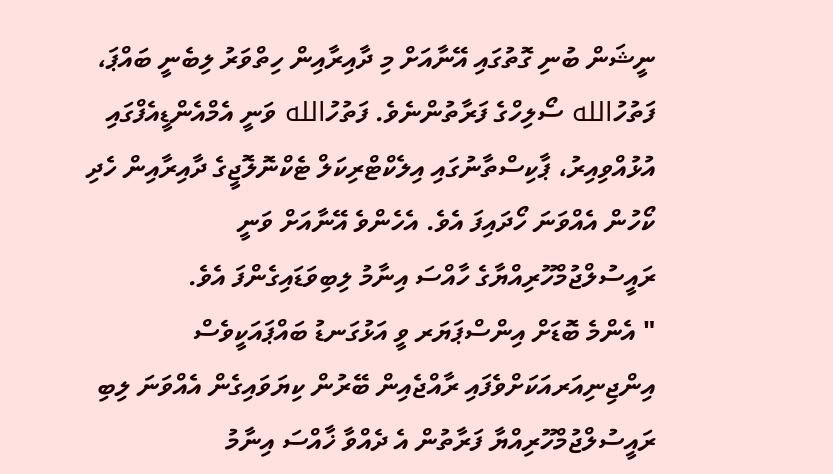ނީޝަން ބުނި ގޮތުގައި އޭނާއަށް މި ދާއިރާއިން ހިތްވަރު ލިބެނީ ބައްޕަ، ފަތުހުالله ސޯލިހްގެ ފަރާތުންނެވެ. ފަތުހުالله ވަނީ އެމްއެންޑީއެފްގައި އުޅުއްވިއިރު، ޕާކިސްތާނުގައި އިލެކްޓްރިކަލް ޓެކްނޮލޮޖީގެ ދާއިރާއިން ހެދި ކޯހުން އެއްވަނަ ހޯދައިފަ އެވެ. އެހެންވެ އޭނާއަށް ވަނީ ރައީސުލްޖުމްހޫރިއްޔާގެ ހާއްސަ އިނާމު ލިބިވަޑައިގެންފަ އެވެ.
" އެންމެ ބޮޑަށް އިންސްޕަޔަރ ވީ އަޅުގަނޑު ބައްޕައަކީވެސް އިންޖިނިއަރއަކަށްވެފައި ރާއްޖެއިން ބޭރުން ކިޔަވައިގެން އެއްވަނަ ލިބި ރައީސުލްޖުމްހޫރިއްޔާ ފަރާތުން އެ ދެއްވާ ޚާއްސަ އިނާމު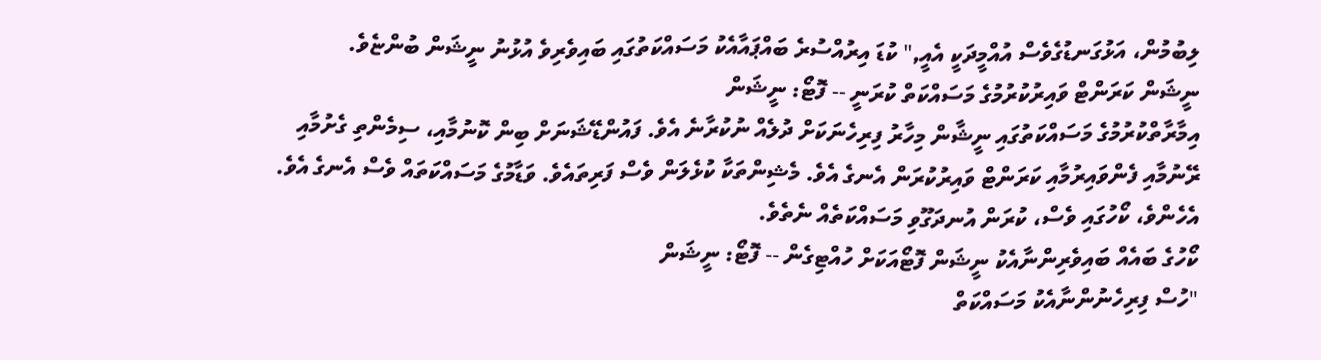ލިބުމުން، އަޅުގަނޑުގެވެސް އުއްމީދަކީ އެއީ," ކުޑަ އިރުއްސުރެ ބައްޕައާއެކު މަސައްކަތުގައި ބައިވެރިވެ އުޅުނު ނީޝަން ބުންޏެވެ.
ނީޝަން ކަރަންޓް ވައިރުކުރުމުގެ މަސައްކަތް ކުރަނީ -- ފޮޓޯ: ނީޝަން
އިމާރާތްކުރުމުގެ މަސައްކަތުގައި ނީޝާން މިހާރު ފިރިހެނަކަށް ދުލެއް ނުކުރާނެ އެވެ. ފައުންޑޭޝަނަށް ބިން ކޮނުމާއި، ސިމެންތި ގެށުމާއި ރޭނުމާއި ފެންވައިރުމާއި ކަރަންޓް ވައިރުކުރަން އެނގެ އެވެ. މެޝިންތަކާ ކުޅެލަން ވެސް ފަރިތައެވެ. ވަޑާމުގެ މަސައްކަތައް ވެސް އެނގެ އެވެ. އެހެންވެ، ކޯހުގައި ވެސް، ކުރަން އުނދަގޫވި މަސައްކަތެއް ނެތެވެ.
ކޯހުގެ ބައެއް ބައިވެރިންނާއެކު ނީޝަން ފޮޓޯއަކަށް ހުއްޓިގެން -- ފޮޓޯ: ނީޝަން
"ހުސް ފިރިހެނުންނާއެކު މަސައްކަތް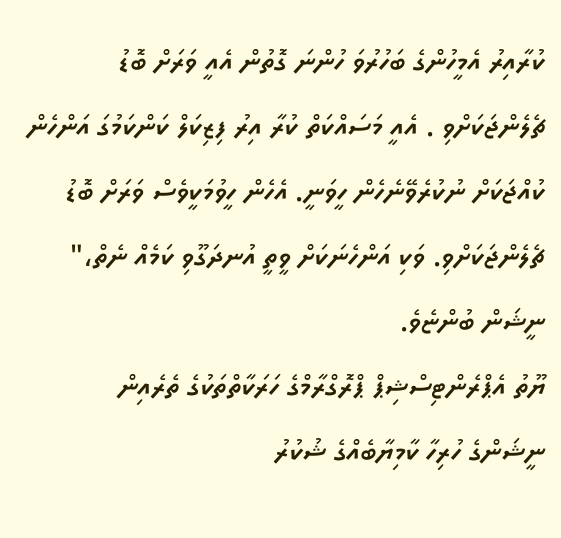ކުރާއިރު އެމީހުންގެ ބަހުރުވަ ހުންނަ ގޮތުން އެއީ ވަރަށް ބޮޑު ޗެލެންޖަކަށްވި . އެއީ މަސައްކަތް ކުރާ އިރު ފިޒިކަލް ކަންކަމުގަ އަންހެން ކުއްޖަކަށް ނުކުރެވޭނެހެން ހީވަނީ. އެހެން ހީވުމަކީވެސް ވަރަށް ބޮޑު ޗެލެންޖަކަށްވި. ވަކި އަންހެނަކަށް ވީތީ އުނދަގޫވި ކަމެއް ނެތް،" ނީޝަން ބުންޏެވެ.
ޔޫތު އެޕްރެންޓިސްޝިޕް ޕްރޮގްރާމްގެ ހަރަކާތްތަކުގެ ތެރެއިން
ނީޝަންގެ ހުރިހާ ކާމިޔާބެއްގެ ޝުކުރު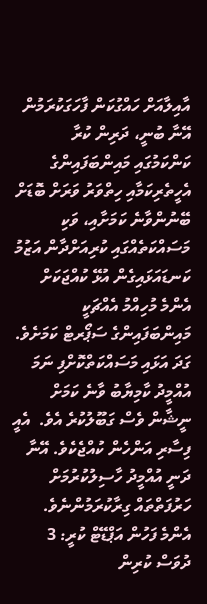އާއިލާއަށް ހައްގުކަން ފާހަގަކުރަމުން އޭނާ ބުނީ، ދަރިން ކުރާ ކަންކަމުގައި މައިންބަފައިންގެ އެހީތެރިކަމާއި ހިތްވަރު ވަރަށް ބޮޑަށް ބޭނުންވާނެ ކަމަށާއި، ވަކި މަސައްކަތެއްގައި ކުރިއަށްދާން އަޒުމު ކަނޑައަޅައިގެން އުޅޭ ކުއްޖަކަށް އެންމެ މުހިއްމު އެއްޗަކީ މައިންބަފައިންގެ ސަޕޯރޓް ކަމަށެވެ.
ގަދަ އަޅައި މަސައްކަތްކޮށްފި ނަމަ އުއްމީދު ކާމިޔާބު ވާނެ ކަމަށް ނީޝާން ވެސް ގަބޫލުކުރެ އެވެ.  އެއީ ފިސާރި އަންހެން ކުއްޖެކެވެ. އޭނާ ދަނީ އުއްމީދު ހާސިލުކުރުމަށް ހަރުފަތްތައް ގިރާކުރަމުންނެވެ.
އެންމެ ފަހުން އަޕްޑޭޓް ކުރީ: 3 ދުވަސް ކުރިން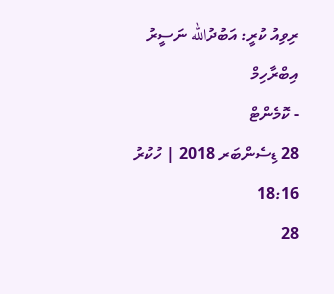ރިވިއު ކުރީ: އަބުދުالله ނަސީރު އިބްރާހިމް
- ކޮމެންޓް
28 ޑިސެންބަރ 2018 | ހުކުރު 18:16
28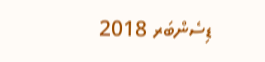ޑިސެންބަރ 2018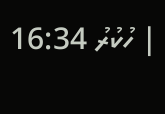| ހުކުރު 16:34